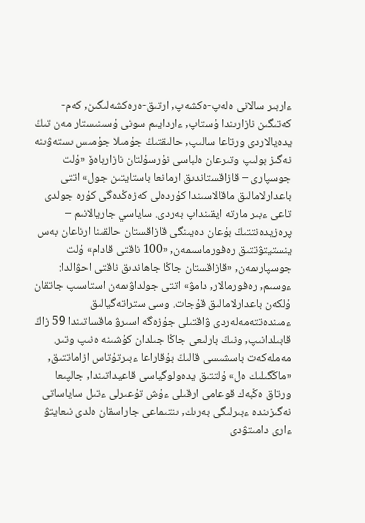ءاربىر سالانى ەلەپ-ەكشەپ, ارتىق-ەرەكشەلىگىن, كەم-كەتىگىن نازارىندا ۇستاپ, ءاردايىم سونى ۇسىنىستار مەن تىڭ يدەيالاردى ورتاعا سالىپ, حالىقتىڭ جۇمىلا جۇمىس ىستەۋىنە نەگىز بولىپ وتىرعان ەلباسى نۇرسۇلتان نازارباەۆ «ۇلت جوسپارى – قازاقستاندىق ارمانعا باستايتىن جول» اتتى باعدارلامالىق ماقالاسىندا كۇردەلى كەزەڭدەگى كۇرە جولدى تاعى ءبىر مارتە ايقىنداپ بەردى. ساياسي جاريالانىم – پرەزيدەنتتىڭ بۇعان دەيىنگى قازاقستان حالقىنا ارناعان بەس ينستيتۋتتىق رەفورماسىمەن, «100 ناقتى قادام» ۇلت جوسپارىمەن, «قازاقستان جاڭا جاھاندىق ناقتى احۋالدا: ءوسىم, رەفورمالار, دامۋ» اتتى جولداۋىمەن استاسىپ جاتقان ۇلكەن باعدارلامالىق قۇجات. وسى ستراتەگيالىق ءمىندەتتەمەلەردى ۋاقتىلى جۇزەگە اسىرۋ ماقساتىندا 59 زاڭ قابىلدانىپ, ونىڭ بارلىعى جاڭا جىلدان كۇشىنە ەنىپ وتىر.
مەملەكەت باسشىسى قالىڭ بۇقاراعا ءبىرتۇتاس ازاماتتىق, «ماڭگىلىك ەل» ۇلتتىق يدەولوگياسى قاعيداتىندا, جالپىعا ورتاق ەڭبەك قوعامى ارقىلى ءۇش تۇعىرلى ءتىل ساياساتى نەگىزىندە ءبىرلىگى بەرىك, ىنتىماعى جاراسقان ەلدى نىعايتۋ ءارى دامىتۋدى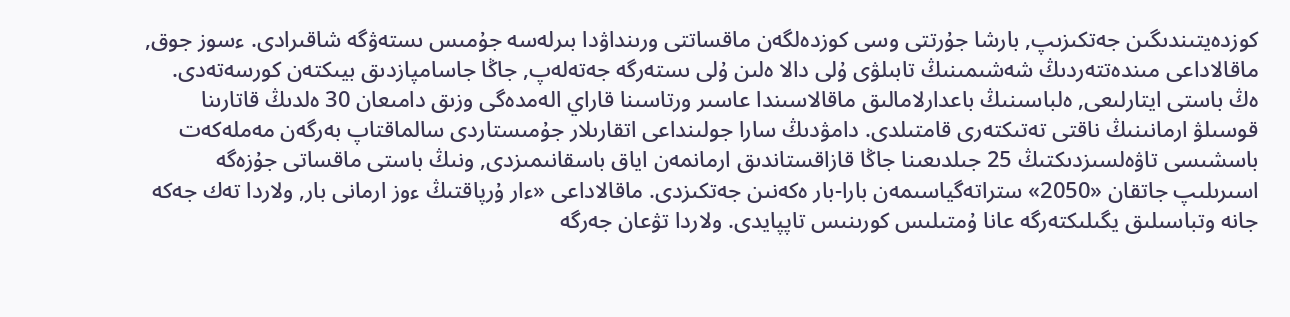كوزدەيتىندىگىن جەتكىزىپ, بارشا جۇرتتى وسى كوزدەلگەن ماقساتتى ورىنداۋدا بىرلەسە جۇمىس ىستەۋگە شاقىرادى. ءسوز جوق, ماقالاداعى مىندەتتەردىڭ شەشىمىنىڭ تابىلۋى ۇلى دالا ەلىن ۇلى ىستەرگە جەتەلەپ, جاڭا جاسامپازدىق بيىكتەن كورسەتەدى.
ەڭ باستى ايتارلىعى, ەلباسىنىڭ باعدارلامالىق ماقالاسىندا عاسىر ورتاسىنا قاراي الەمدەگى وزىق دامىعان 30 ەلدىڭ قاتارىنا قوسىلۋ ارمانىنىڭ ناقتى تەتىكتەرى قامتىلدى. دامۋدىڭ سارا جولىنداعى اتقارىلار جۇمىستاردى سالماقتاپ بەرگەن مەملەكەت باسشىسى تاۋەلسىزدىكتىڭ 25 جىلدىعىنا جاڭا قازاقستاندىق ارمانمەن اياق باسقانىمىزدى, ونىڭ باستى ماقساتى جۇزەگە اسىرىلىپ جاتقان «2050» ستراتەگياسىمەن بارا-بار ەكەنىن جەتكىزدى. ماقالاداعى «ءار ۇرپاقتىڭ ءوز ارمانى بار, ولاردا تەك جەكە جانە وتباسىلىق يگىلىكتەرگە عانا ۇمتىلىس كورىنىس تاپپايدى. ولاردا تۋعان جەرگە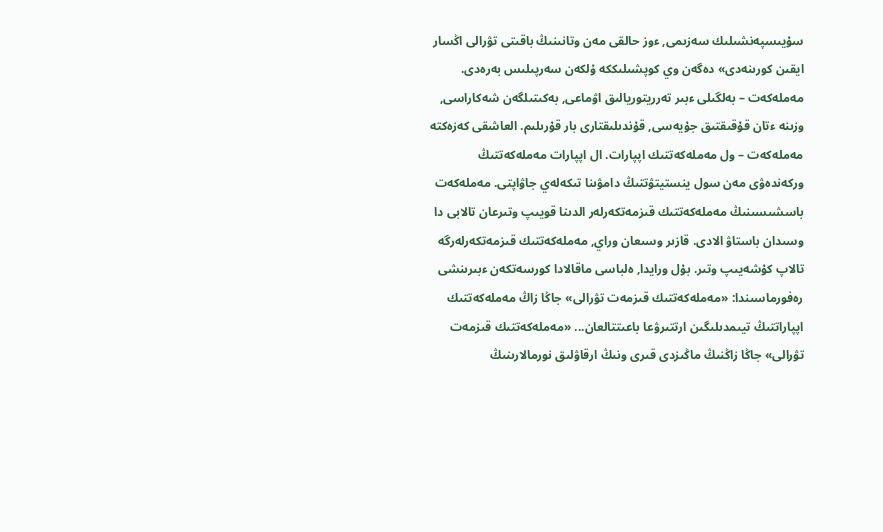سۇيىسپەنشىلىك سەزىمى, ءوز حالقى مەن وتانىنىڭ باقىتى تۋرالى اڭسار ايقىن كورىنەدى» دەگەن وي كوپشىلىككە ۇلكەن سەرپىلىس بەرەدى.
مەملەكەت – بەلگىلى ءبىر تەرريتوريالىق اۋماعى, بەكىتىلگەن شەكاراسى, وزىنە ءتان قۇقىقتىق جۇيەسى, قۇندىلىقتارى بار قۇرىلىم. العاشقى كەزەكتە مەملەكەت – ول مەملەكەتتىك اپپارات. ال اپپارات مەملەكەتتىڭ وركەندەۋى مەن سول ينستيتۋتتىڭ دامۋىنا تىكەلەي جاۋاپتى. مەملەكەت باسشىسىنىڭ مەملەكەتتىك قىزمەتكەرلەر الدىنا قويىپ وتىرعان تالابى دا وسىدان باستاۋ الادى. قازىر وسىعان وراي, مەملەكەتتىك قىزمەتكەرلەرگە تالاپ كۇشەيىپ وتىر. بۇل ورايدا, ەلباسى ماقالادا كورسەتكەن ءبىرىنشى رەفورماسىندا: «مەملەكەتتىك قىزمەت تۋرالى» جاڭا زاڭ مەملەكەتتىك اپپاراتتىڭ تيىمدىلىگىن ارتتىرۋعا باعىتتالعان... «مەملەكەتتىك قىزمەت تۋرالى» جاڭا زاڭنىڭ ماڭىزدى قىرى ونىڭ ارقاۋلىق نورمالارىنىڭ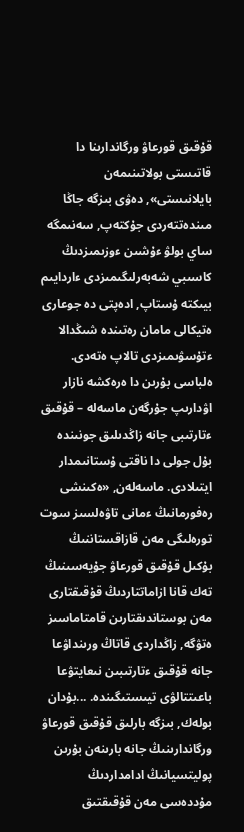قۇقىق قورعاۋ ورگاندارىنا دا قاتىستى بولاتىنىمەن بايلانىستى», دەۋى بىزگە جاڭا مىندەتتەردى جۇكتەپ, سەنىمگە ساي بولۋ ءۇشىن ءوزىمىزدىڭ كاسىبي شەبەرلىگىمىزدى ءاردايىم بيىكتە ۇستاپ, ادەپتى دە جوعارى ەتيكالى مامان رەتىندە شىڭدالا ءتۇسۋىمىزدى تالاپ ەتەدى.
ەلباسى بۇرىن دا ەرەكشە نازار اۋدارىپ جۇرگەن ماسەلە – قۇقىق ءتارتىبى جانە زاڭدىلىق جونىندە بۇل جولى دا ناقتى ۇستانىمدار ايتىلادى. ماسەلەن, «ەكىنشى رەفورمانىڭ ءمانى تاۋەلسىز سوت تورەلىگى مەن قازاقستاننىڭ بۇكىل قۇقىق قورعاۋ جۇيەسىنىڭ تەك قانا ازاماتتاردىڭ قۇقىقتارى مەن بوستاندىقتارىن قامتاماسىز ەتۋگە, زاڭداردى قاتاڭ ورىنداۋعا جانە قۇقىق ءتارتىبىن نىعايتۋعا باعىتتالۋى تيىستىگىندە. ...بۇدان بولەك, بىزگە بارلىق قۇقىق قورعاۋ ورگاندارىنىڭ جانە بارىنەن بۇرىن پوليتسيانىڭ ادامداردىڭ مۇددەسى مەن قۇقىقتىق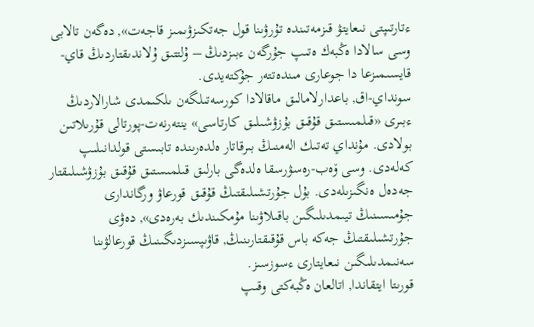ءتارتىپتى نىعايتۋ قىزمەتىندە تۇرۋىنا قول جەتكىزۋىمىز قاجەت», دەگەن تالابى وسى سالادا ەڭبەك ەتىپ جۇرگەن ءبىزدىڭ – ۇلتتىق ۇلاندىقتاردىڭ قاي-قايسىمىزعا دا جوعارى مىندەتتەر جۇكتەيدى.
سونداي-اق, باعدارلامالىق ماقالادا كورسەتىلگەن ىلكىمدى شارالاردىڭ ءبىرى «قىلمىستىق قۇقىق بۇزۋشىلىق كارتاسى» ينتەرنەت-پورتالى قۇرىلاتىن بولادى. مۇنداي تەتىك الەمنىڭ بىرقاتار ەلدەرىندە تابىستى قولدانىلىپ كەلەدى. وسى ۆەب-رەسۋرسقا ەلدەگى بارلىق قىلمىستىق قۇقىق بۇزۋشىلىقتار جەدەل ەنگىزىلەدى. بۇل جۇرتشىلىقتىڭ قۇقىق قورعاۋ ورگاندارى جۇمىسىنىڭ تيىمدىلىگىن باقىلاۋىنا مۇمكىندىك بەرەدى», دەۋى جۇرتشىلىقتىڭ جەكە باس قۇقىقتارىنىڭ, قاۋىپسىزدىگىنىڭ قورعالۋىنا سەنىمدىلىگىن نىعايتارى ءسوزسىز.
قورىتا ايتقاندا, اتالعان ەڭبەكتى وقىپ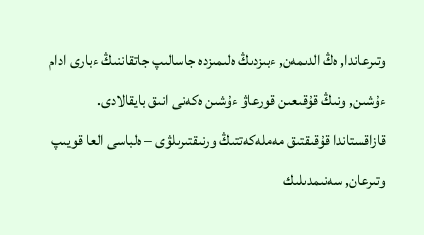وتىرعاندا, ەڭ الدىمەن, ءبىزدىڭ ەلىمىزدە جاسالىپ جاتقاننىڭ ءبارى ادام ءۇشىن, ونىڭ قۇقىعىن قورعاۋ ءۇشىن ەكەنى انىق بايقالادى. قازاقستاندا قۇقىقتىق مەملەكەتتىڭ ورنىقتىرىلۋى – ەلباسى العا قويىپ وتىرعان, سەنىمدىلىك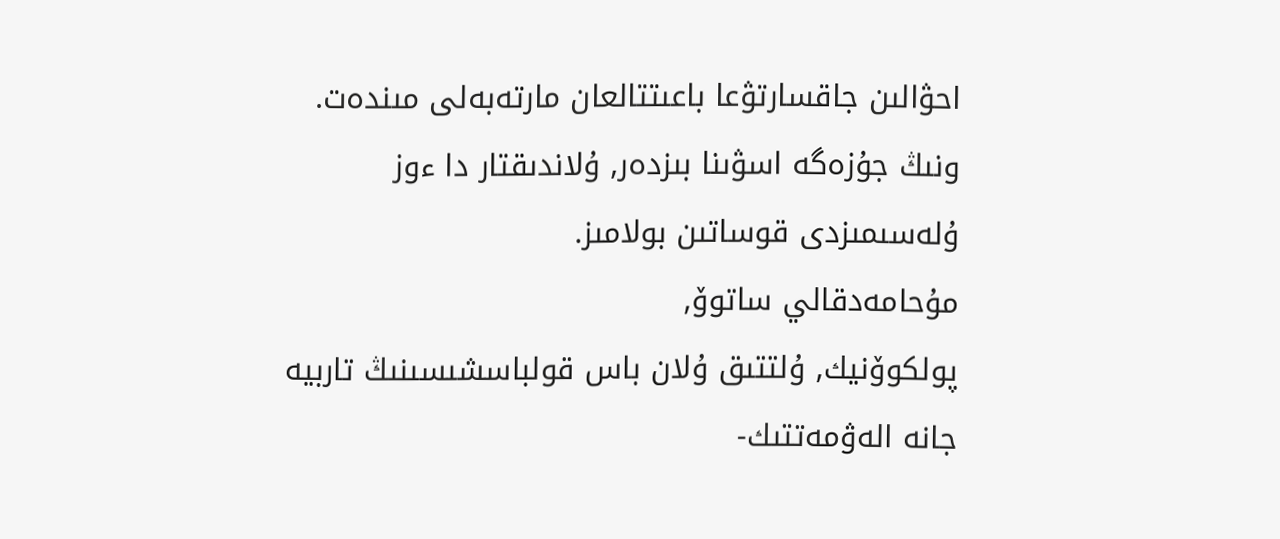احۋالىن جاقسارتۋعا باعىتتالعان مارتەبەلى مىندەت. ونىڭ جۇزەگە اسۋىنا بىزدەر, ۇلاندىقتار دا ءوز ۇلەسىمىزدى قوساتىن بولامىز.
مۇحامەدقالي ساتوۆ,
پولكوۆنيك, ۇلتتىق ۇلان باس قولباسشىسىنىڭ تاربيە جانە الەۋمەتتىك-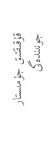قۇقىقتىق جۇمىستار جونىندەگى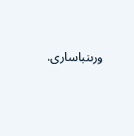ورىنباسارى.